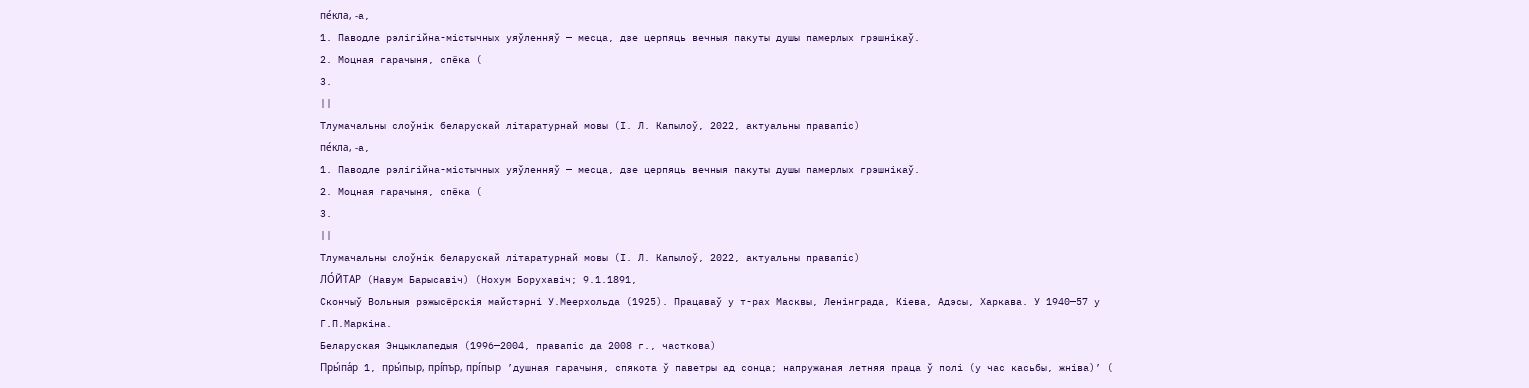пе́кла, -а,
1. Паводле рэлігійна-містычных уяўленняў — месца, дзе церпяць вечныя пакуты душы памерлых грэшнікаў.
2. Моцная гарачыня, спёка (
3.
||
Тлумачальны слоўнік беларускай літаратурнай мовы (І. Л. Капылоў, 2022, актуальны правапіс)
пе́кла, -а,
1. Паводле рэлігійна-містычных уяўленняў — месца, дзе церпяць вечныя пакуты душы памерлых грэшнікаў.
2. Моцная гарачыня, спёка (
3.
||
Тлумачальны слоўнік беларускай літаратурнай мовы (І. Л. Капылоў, 2022, актуальны правапіс)
ЛО́ЙТАР (Навум Барысавіч) (Нохум Борухавіч; 9.1.1891,
Скончыў Вольныя рэжысёрскія майстэрні У.Меерхольда (1925). Працаваў у т-рах Масквы, Ленінграда, Кіева, Адэсы, Харкава. У 1940—57 у
Г.П.Маркіна.
Беларуская Энцыклапедыя (1996—2004, правапіс да 2008 г., часткова)
Пры́па́р 1, пры́пыр, прі́пър, прі́пыр ’душная гарачыня, спякота ў паветры ад сонца; напружаная летняя праца ў полі (у час касьбы, жніва)’ (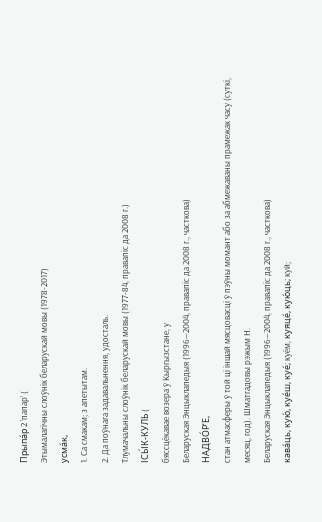Прыпа́р 2 ’папар’ (
Этымалагічны слоўнік беларускай мовы (1978-2017)
усма́к,
1. Са смакам; з апетытам.
2. Да поўнага задавальнення, удосталь.
Тлумачальны слоўнік беларускай мовы (1977-84, правапіс да 2008 г.)
ІСЫ́К-КУЛЬ (
бяссцёкавае возера ў Кыргызстане, у
Беларуская Энцыклапедыя (1996—2004, правапіс да 2008 г., часткова)
НАДВО́Р’Е,
стан атмасферы ў той ці іншай мясцовасці ў пэўны момант або за абмежаваны прамежак часу (суткі, месяц, год). Шматгадовы рэжым Н.
Беларуская Энцыклапедыя (1996—2004, правапіс да 2008 г., часткова)
кава́ць, кую́, куе́ш, куе́; куём, куяце́, кую́ць; куй;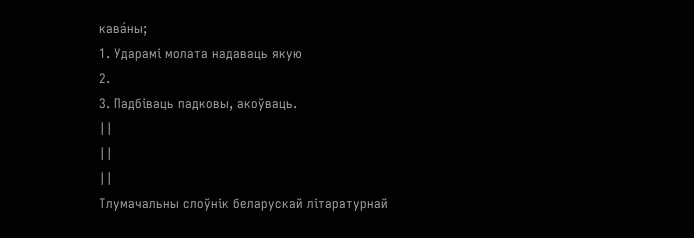кава́ны;
1. Ударамі молата надаваць якую
2.
3. Падбіваць падковы, акоўваць.
||
||
||
Тлумачальны слоўнік беларускай літаратурнай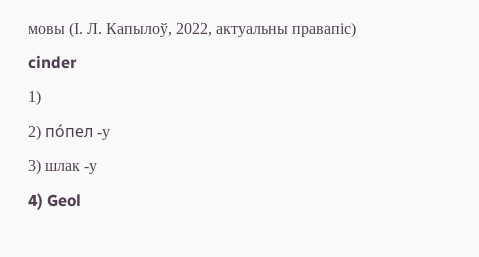мовы (І. Л. Капылоў, 2022, актуальны правапіс)
cinder
1)
2) по́пел -у
3) шлак -у
4) Geol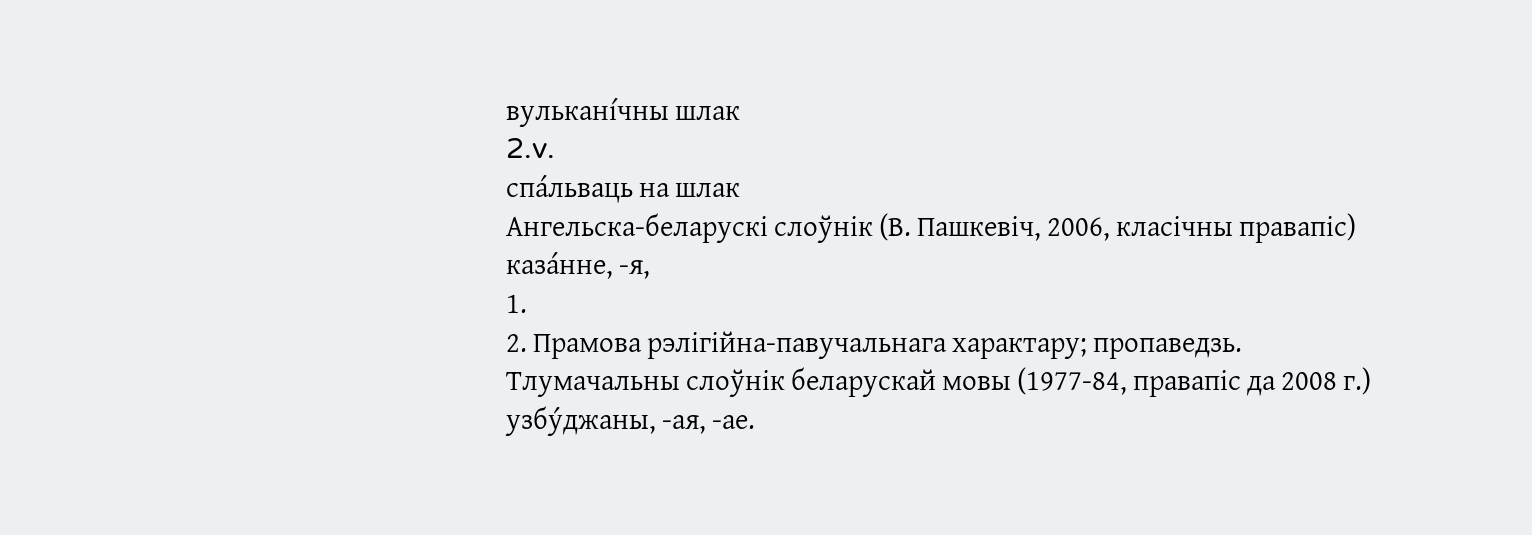вулькані́чны шлак
2.v.
спа́льваць на шлак
Ангельска-беларускі слоўнік (В. Пашкевіч, 2006, класічны правапіс)
каза́нне, ‑я,
1.
2. Прамова рэлігійна-павучальнага характару; пропаведзь.
Тлумачальны слоўнік беларускай мовы (1977-84, правапіс да 2008 г.)
узбу́джаны, ‑ая, ‑ае.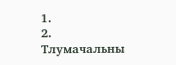1.
2.
Тлумачальны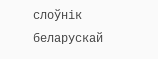слоўнік беларускай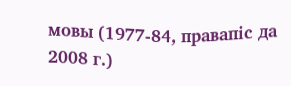мовы (1977-84, правапіс да 2008 г.)